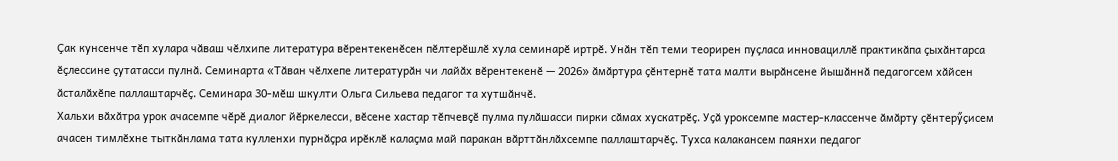Ҫак кунсенче тӗп хулара чӑваш чӗлхипе литература вӗрентекенӗсен пӗлтерӗшлӗ хула семинарӗ иртрӗ. Унӑн тӗп теми теорирен пуҫласа инновациллӗ практикӑпа ҫыхӑнтарса ӗҫлессине ҫутатасси пулнӑ. Семинарта «Тӑван чӗлхепе литературӑн чи лайӑх вӗрентекенӗ — 2026» ӑмӑртура ҫӗнтернӗ тата малти вырӑнсене йышӑннӑ педагогсем хӑйсен ӑсталӑхӗпе паллаштарчӗҫ. Семинара 30-мӗш шкулти Ольга Сильева педагог та хутшӑнчӗ.
Хальхи вӑхӑтра урок ачасемпе чӗрӗ диалог йӗркелесси, вӗсене хастар тӗпчевҫӗ пулма пулӑшасси пирки сӑмах хускатрӗҫ. Уҫӑ уроксемпе мастер-классенче ӑмӑрту ҫӗнтерӳҫисем ачасен тимлӗхне тыткӑнлама тата кулленхи пурнӑҫра ирӗклӗ калаҫма май паракан вӑрттӑнлӑхсемпе паллаштарчӗҫ. Тухса калакансем паянхи педагог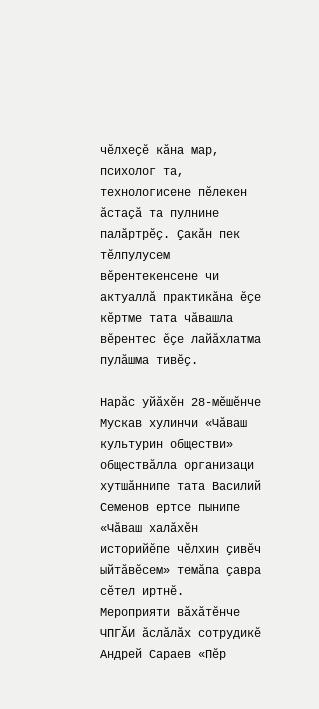чӗлхеҫӗ кӑна мар, психолог та, технологисене пӗлекен ӑстаҫӑ та пулнине палӑртрӗҫ. Ҫакӑн пек тӗлпулусем вӗрентекенсене чи актуаллӑ практикӑна ӗҫе кӗртме тата чӑвашла вӗрентес ӗҫе лайӑхлатма пулӑшма тивӗҫ.

Нарӑс уйӑхӗн 28-мӗшӗнче Мускав хулинчи «Чӑваш культурин обществи» обществӑлла организаци хутшӑннипе тата Василий Семенов ертсе пынипе «Чӑваш халӑхӗн историйӗпе чӗлхин ҫивӗч ыйтӑвӗсем» темӑпа ҫавра сӗтел иртнӗ.
Мероприяти вӑхӑтӗнче ЧПГӐИ ӑслӑлӑх сотрудикӗ Андрей Сараев «Пӗр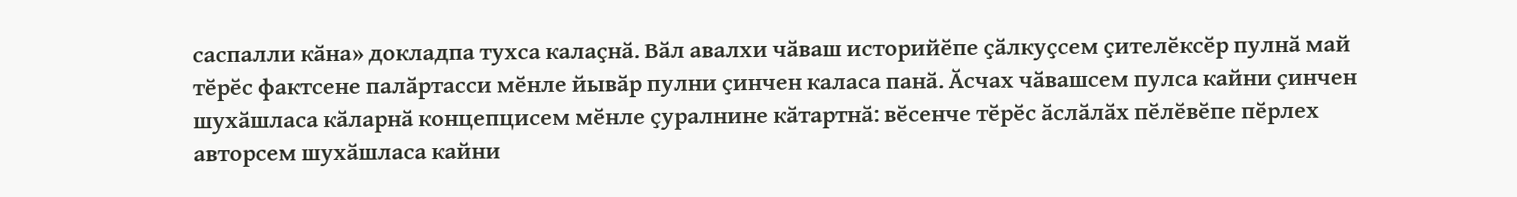саспалли кӑна» докладпа тухса калаҫнӑ. Вӑл авалхи чӑваш историйӗпе ҫӑлкуҫсем ҫителӗксӗр пулнӑ май тӗрӗс фактсене палӑртасси мӗнле йывӑр пулни ҫинчен каласа панӑ. Ӑсчах чӑвашсем пулса кайни ҫинчен шухӑшласа кӑларнӑ концепцисем мӗнле ҫуралнине кӑтартнӑ: вӗсенче тӗрӗс ӑслӑлӑх пӗлӗвӗпе пӗрлех авторсем шухӑшласа кайни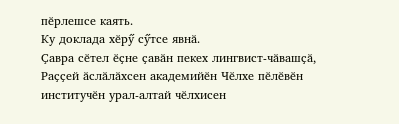пӗрлешсе каять.
Ку доклада хӗрӳ сӳтсе явнӑ.
Ҫавра сӗтел ӗҫне ҫавӑн пекех лингвист-чӑвашҫӑ, Раҫҫей ӑслӑлӑхсен академийӗн Чӗлхе пӗлӗвӗн институчӗн урал-алтай чӗлхисен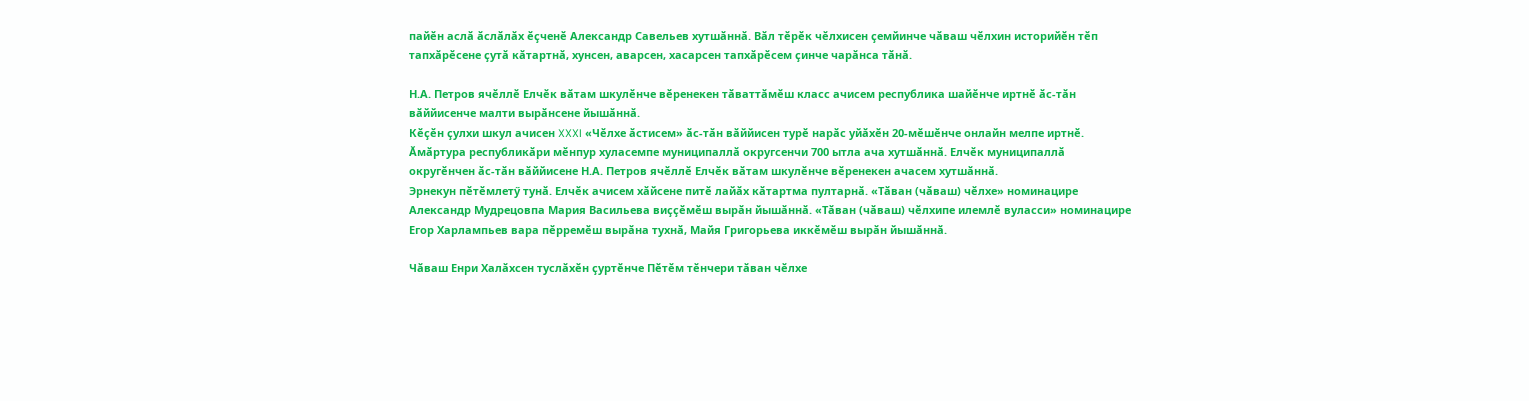пайӗн аслӑ ӑслӑлӑх ӗҫченӗ Александр Савельев хутшӑннӑ. Вӑл тӗрӗк чӗлхисен ҫемйинче чӑваш чӗлхин историйӗн тӗп тапхӑрӗсене ҫутӑ кӑтартнӑ, хунсен, аварсен, хасарсен тапхӑрӗсем ҫинче чарӑнса тӑнӑ.

Н.А. Петров ячӗллӗ Елчӗк вӑтам шкулӗнче вӗренекен тӑваттӑмӗш класс ачисем республика шайӗнче иртнӗ ӑс-тӑн вӑййисенче малти вырӑнсене йышӑннӑ.
Кӗҫӗн ҫулхи шкул ачисен XXXI «Чӗлхе ӑстисем» ӑс-тӑн вӑййисен турӗ нарӑс уйӑхӗн 20-мӗшӗнче онлайн мелпе иртнӗ. Ӑмӑртура республикӑри мӗнпур хуласемпе муниципаллӑ округсенчи 700 ытла ача хутшӑннӑ. Елчӗк муниципаллӑ округӗнчен ӑс-тӑн вӑййисене Н.А. Петров ячӗллӗ Елчӗк вӑтам шкулӗнче вӗренекен ачасем хутшӑннӑ.
Эрнекун пӗтӗмлетӳ тунӑ. Елчӗк ачисем хӑйсене питӗ лайӑх кӑтартма пултарнӑ. «Тӑван (чӑваш) чӗлхе» номинацире Александр Мудрецовпа Мария Васильева виҫҫӗмӗш вырӑн йышӑннӑ. «Тӑван (чӑваш) чӗлхипе илемлӗ вуласси» номинацире Егор Харлампьев вара пӗрремӗш вырӑна тухнӑ, Майя Григорьева иккӗмӗш вырӑн йышӑннӑ.

Чӑваш Енри Халӑхсен туслӑхӗн ҫуртӗнче Пӗтӗм тӗнчери тӑван чӗлхе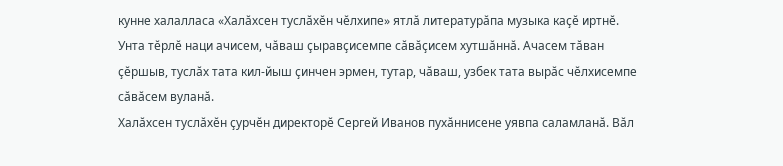кунне халалласа «Халӑхсен туслӑхӗн чӗлхипе» ятлӑ литературӑпа музыка каҫӗ иртнӗ. Унта тӗрлӗ наци ачисем, чӑваш ҫыравҫисемпе сӑвӑҫисем хутшӑннӑ. Ачасем тӑван ҫӗршыв, туслӑх тата кил-йыш ҫинчен эрмен, тутар, чӑваш, узбек тата вырӑс чӗлхисемпе сӑвӑсем вуланӑ.
Халӑхсен туслӑхӗн ҫурчӗн директорӗ Сергей Иванов пухӑннисене уявпа саламланӑ. Вӑл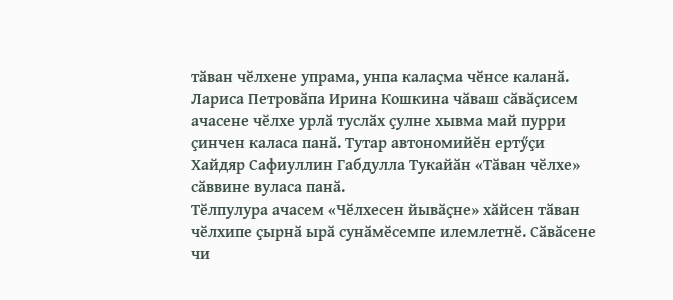тӑван чӗлхене упрама, унпа калаҫма чӗнсе каланӑ. Лариса Петровӑпа Ирина Кошкина чӑваш сӑвӑҫисем ачасене чӗлхе урлӑ туслӑх ҫулне хывма май пурри ҫинчен каласа панӑ. Тутар автономийӗн ертӳҫи Хайдяр Сафиуллин Габдулла Тукайӑн «Тӑван чӗлхе» сӑввине вуласа панӑ.
Тӗлпулура ачасем «Чӗлхесен йывӑҫне» хӑйсен тӑван чӗлхипе ҫырнӑ ырӑ сунӑмӗсемпе илемлетнӗ. Сӑвӑсене чи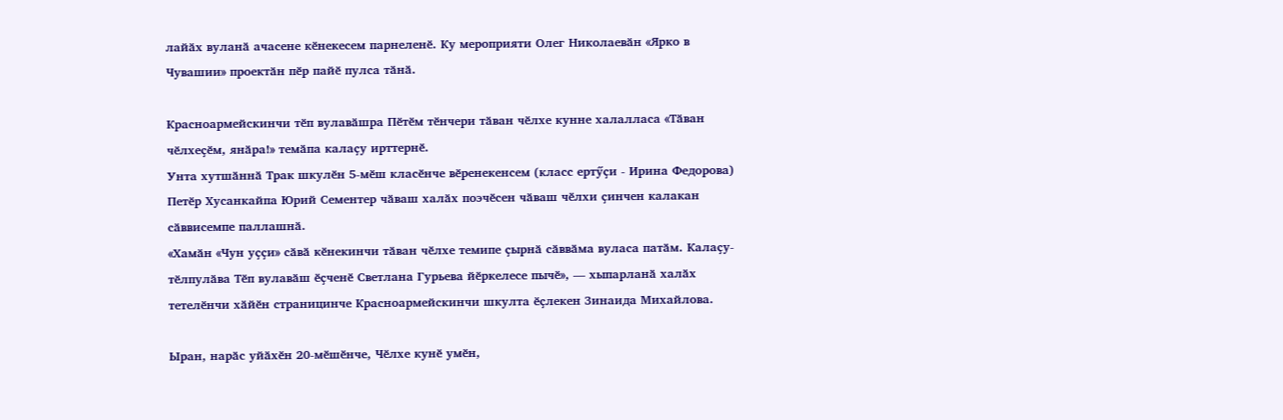лайӑх вуланӑ ачасене кӗнекесем парнеленӗ. Ку мероприяти Олег Николаевӑн «Ярко в Чувашии» проектӑн пӗр пайӗ пулса тӑнӑ.

Красноармейскинчи тӗп вулавӑшра Пӗтӗм тӗнчери тӑван чӗлхе кунне халалласа «Тӑван чӗлхеҫӗм, янӑра!» темӑпа калаҫу ирттернӗ.
Унта хутшӑннӑ Трак шкулӗн 5-мӗш класӗнче вӗренекенсем (класс ертӳҫи - Ирина Федорова) Петӗр Хусанкайпа Юрий Сементер чӑваш халӑх поэчӗсен чӑваш чӗлхи ҫинчен калакан сӑввисемпе паллашнӑ.
«Хамӑн «Чун уҫҫи» сӑвӑ кӗнекинчи тӑван чӗлхе темипе ҫырнӑ сӑввӑма вуласа патӑм. Калаҫу-тӗлпулӑва Тӗп вулавӑш ӗҫченӗ Светлана Гурьева йӗркелесе пычӗ», — хыпарланӑ халӑх тетелӗнчи хӑйӗн страницинче Красноармейскинчи шкулта ӗҫлекен Зинаида Михайлова.

Ыран, нарӑс уйӑхӗн 20-мӗшӗнче, Чӗлхе кунӗ умӗн,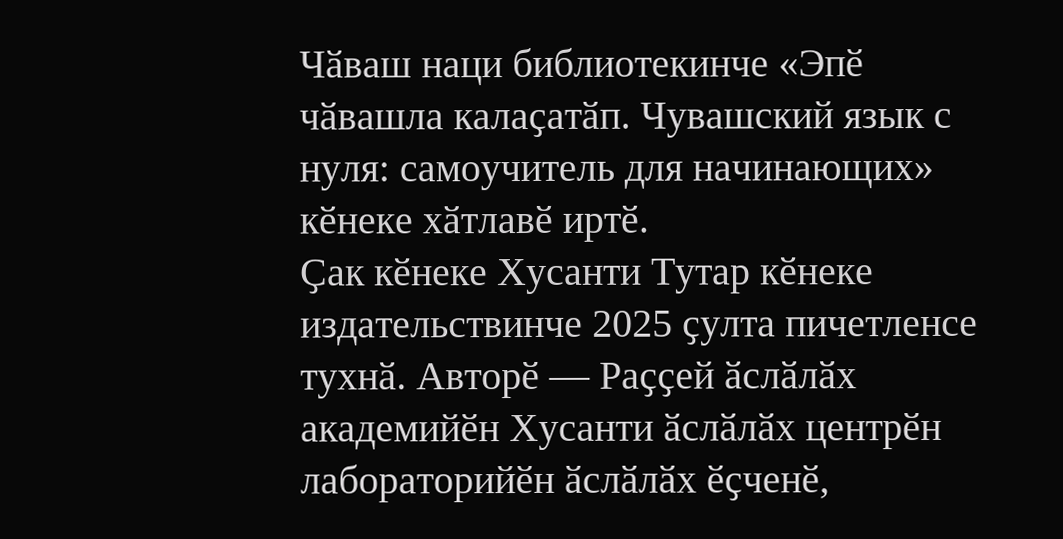Чӑваш наци библиотекинче «Эпӗ чӑвашла калаҫатӑп. Чувашский язык с нуля: самоучитель для начинающих» кӗнеке хӑтлавӗ иртӗ.
Ҫак кӗнеке Хусанти Тутар кӗнеке издательствинче 2025 ҫулта пичетленсе тухнӑ. Авторӗ — Раҫҫей ӑслӑлӑх академийӗн Хусанти ӑслӑлӑх центрӗн лабораторийӗн ӑслӑлӑх ӗҫченӗ,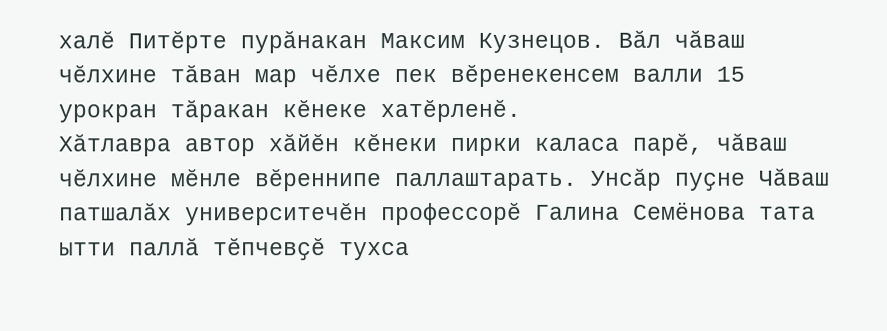халӗ Питӗрте пурӑнакан Максим Кузнецов. Вӑл чӑваш чӗлхине тӑван мар чӗлхе пек вӗренекенсем валли 15 урокран тӑракан кӗнеке хатӗрленӗ.
Хӑтлавра автор хӑйӗн кӗнеки пирки каласа парӗ, чӑваш чӗлхине мӗнле вӗреннипе паллаштарать. Унсӑр пуҫне Чӑваш патшалӑх университечӗн профессорӗ Галина Семёнова тата ытти паллӑ тӗпчевҫӗ тухса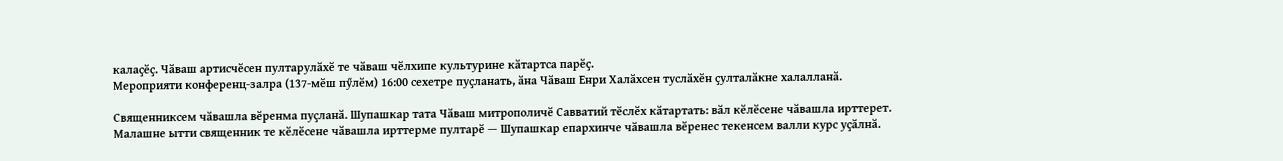калаҫӗҫ. Чӑваш артисчӗсен пултарулӑхӗ те чӑваш чӗлхипе культурине кӑтартса парӗҫ.
Мероприяти конференц-залра (137-мӗш пӳлӗм) 16:00 сехетре пуҫланать, ӑна Чӑваш Енри Халӑхсен туслӑхӗн ҫулталӑкне халалланӑ.

Священниксем чӑвашла вӗренма пуҫланӑ. Шупашкар тата Чӑваш митрополичӗ Савватий тӗслӗх кӑтартать: вӑл кӗлӗсене чӑвашла ирттерет.
Малашне ытти священник те кӗлӗсене чӑвашла ирттерме пултарӗ — Шупашкар епархинче чӑвашла вӗренес текенсем валли курс уҫӑлнӑ.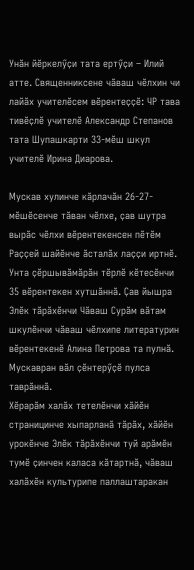Унӑн йӗркелӳҫи тата ертӳҫи – Илий атте. Священниксене чӑваш чӗлхин чи лайӑх учителӗсем вӗрентеҫҫӗ: ЧР тава тивӗҫлӗ учителӗ Александр Степанов тата Шупашкарти 33-мӗш шкул учителӗ Ирина Диарова.

Мускав хулинче кӑрлачӑн 26-27-мӗшӗсенче тӑван чӗлхе, ҫав шутра вырӑс чӗлхи вӗрентекенсен пӗтӗм Раҫҫей шайӗнче ӑсталӑх лаҫҫи иртнӗ.
Унта ҫӗршывӑмӑрӑн тӗрлӗ кӗтесӗнчи 35 вӗрентекен хутшӑннӑ. Ҫав йышра Элӗк тӑрӑхӗнчи Чӑваш Сурӑм вӑтам шкулӗнчи чӑваш чӗлхипе литературин вӗрентекенӗ Алина Петрова та пулнӑ. Мускавран вӑл ҫӗнтерӳҫӗ пулса таврӑннӑ.
Хӗрарӑм халӑх тетелӗнчи хӑйӗн страницинче хыпарланӑ тӑрӑх, хӑйӗн урокӗнче Элӗк тӑрӑхӗнчи туй арӑмӗн тумӗ ҫинчен каласа кӑтартнӑ, чӑваш халӑхӗн культурипе паллаштаракан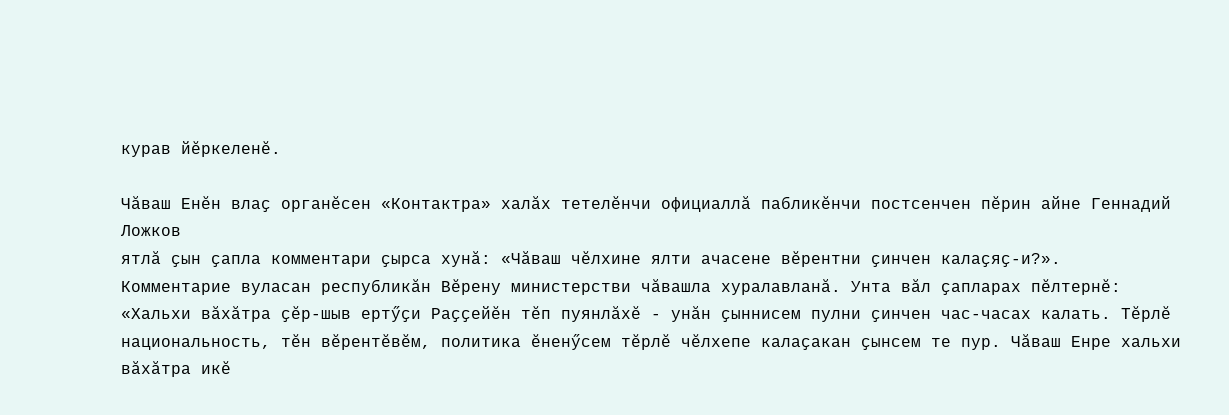курав йӗркеленӗ.

Чӑваш Енӗн влаҫ органӗсен «Контактра» халӑх тетелӗнчи официаллӑ пабликӗнчи постсенчен пӗрин айне Геннадий Ложков
ятлӑ ҫын ҫапла комментари ҫырса хунӑ: «Чӑваш чӗлхине ялти ачасене вӗрентни ҫинчен калаҫяҫ-и?».
Комментарие вуласан республикӑн Вӗрену министерстви чӑвашла хуралавланӑ. Унта вӑл ҫапларах пӗлтернӗ:
«Хальхи вӑхӑтра ҫӗр-шыв ертӳҫи Раҫҫейӗн тӗп пуянлӑхӗ - унӑн ҫыннисем пулни ҫинчен час-часах калать. Тӗрлӗ национальность, тӗн вӗрентӗвӗм, политика ӗненӳсем тӗрлӗ чӗлхепе калаҫакан ҫынсем те пур. Чӑваш Енре хальхи вӑхӑтра икӗ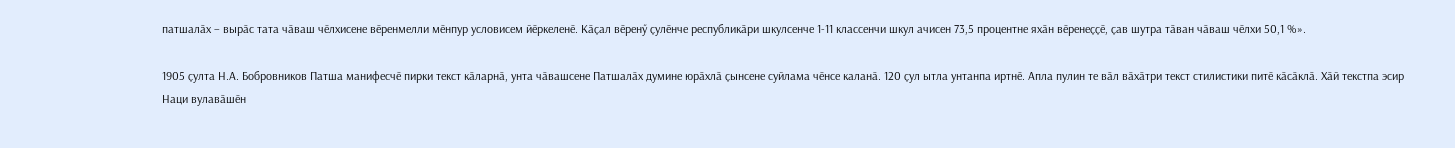патшалӑх – вырӑс тата чӑваш чӗлхисене вӗренмелли мӗнпур условисем йӗркеленӗ. Кӑҫал вӗренӳ ҫулӗнче республикӑри шкулсенче 1-11 классенчи шкул ачисен 73,5 процентне яхӑн вӗренеҫҫӗ, ҫав шутра тӑван чӑваш чӗлхи 50,1 %».

1905 ҫулта Н.А. Бобровников Патша манифесчӗ пирки текст кӑларнӑ, унта чӑвашсене Патшалӑх думине юрӑхлӑ ҫынсене суйлама чӗнсе каланӑ. 120 ҫул ытла унтанпа иртнӗ. Апла пулин те вӑл вӑхӑтри текст стилистики питӗ кӑсӑклӑ. Хӑй текстпа эсир Наци вулавӑшӗн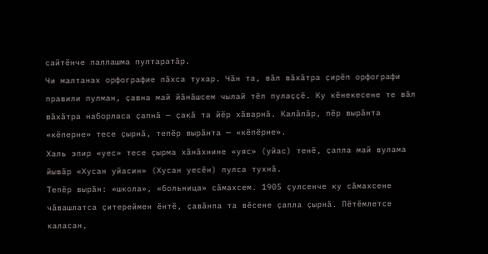сайтӗнче паллашма пултаратӑр.
Чи малтанах орфографие пӑхса тухар. Чӑн та, вӑл вӑхӑтра ҫирӗп орфографи правили пулман, ҫавна май йӑнӑшсем чылай тӗл пулаҫҫӗ. Ку кӗнекесене те вӑл вӑхӑтра наборласа ҫапнӑ — ҫакӑ та йӗр хӑварнӑ. Калӑпӑр, пӗр вырӑнта «кӗперне» тесе ҫырнӑ, тепӗр вырӑнта — «кӗпӗрне».
Халь эпир «уес» тесе ҫырма хӑнӑхнине «уяс» (уйас) тенӗ, ҫапла май вулама йывӑр «Хусан уйасин» (Хусан уесӗн) пулса тухнӑ.
Тепӗр вырӑн: «школа», «больница» сӑмахсем. 1905 ҫулсенче ку сӑмахсене чӑвашлатса ҫитереймен ӗнтӗ, ҫавӑнпа та вӗсене ҫапла ҫырнӑ. Пӗтӗмлетсе каласан,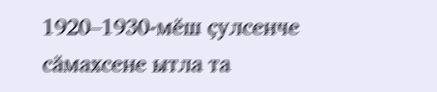1920–1930-мӗш ҫулсенче сӑмахсене ытла та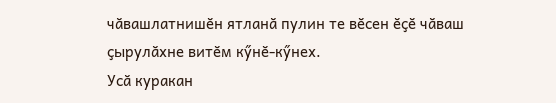чӑвашлатнишӗн ятланӑ пулин те вӗсен ӗҫӗ чӑваш ҫырулӑхне витӗм кӳнӗ-кӳнех.
Усӑ куракан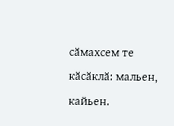сӑмахсем те кӑсӑклӑ: мальен, кайьен.